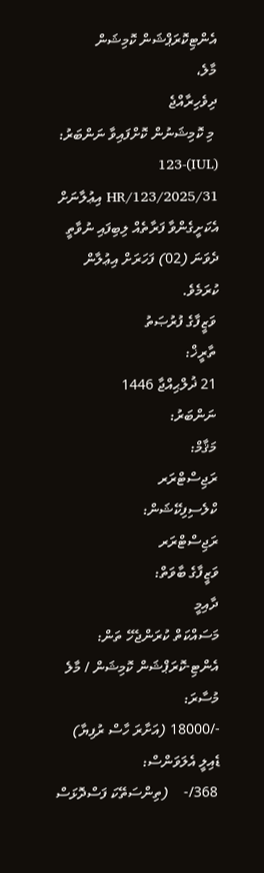އެންޓިކޮރަޕްޝަން ކޮމިޝަން
މާލެ،
ދިވެހިރާއްޖެ
 މި ކޮމިޝަނުން ކޮށްފައިވާ ނަންބަރު:  (IUL)123-HR/123/2025/31 އިޢުލާނަށް އެކަށީގެންވާ ފަރާތެއް ލިބިފައި ނުވާތީ ދެވަނަ (02) ފަހަރަށް އިޢުލާން ކުރަމެވެ.
 ވަޒީފާގެ ފުރުޞަތު
 ތާރީޚް:
 21 ޛުލްޙިއްޖާ 1446
 ނަންބަރު:
 މަޤާމް:
 ރަޖިސްޓްރަރ
 ކްލެސިފިކޭޝަން:
 ރަޖިސްޓްރަރ
 ވަޒީފާގެ ބާވަތް:
 ދާއިމީ
 މަސައްކަތް ކުރަންޖެހޭ ތަން:
 އެންޓި-ކޮރަޕްޝަން ކޮމިޝަން / މާލެ
 މުސާރަ:
 -/18000 (އަށާރަ ހާސް ރުފިޔާ)
 ޑެއިލީ އެލަވަންސް:
  368/-    (ތިންސަތޭކަ ފަސްދޮޅަސް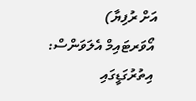އަށް ރުފިޔާ)
 އޯވަރޓައިމް އެލަވަންސް:
 އިތުރުގަޑީގައި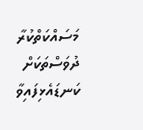މަސައްކަތްކުރާ ދުވަސްތަކަށް ކަނޑައެޅިފައިވާ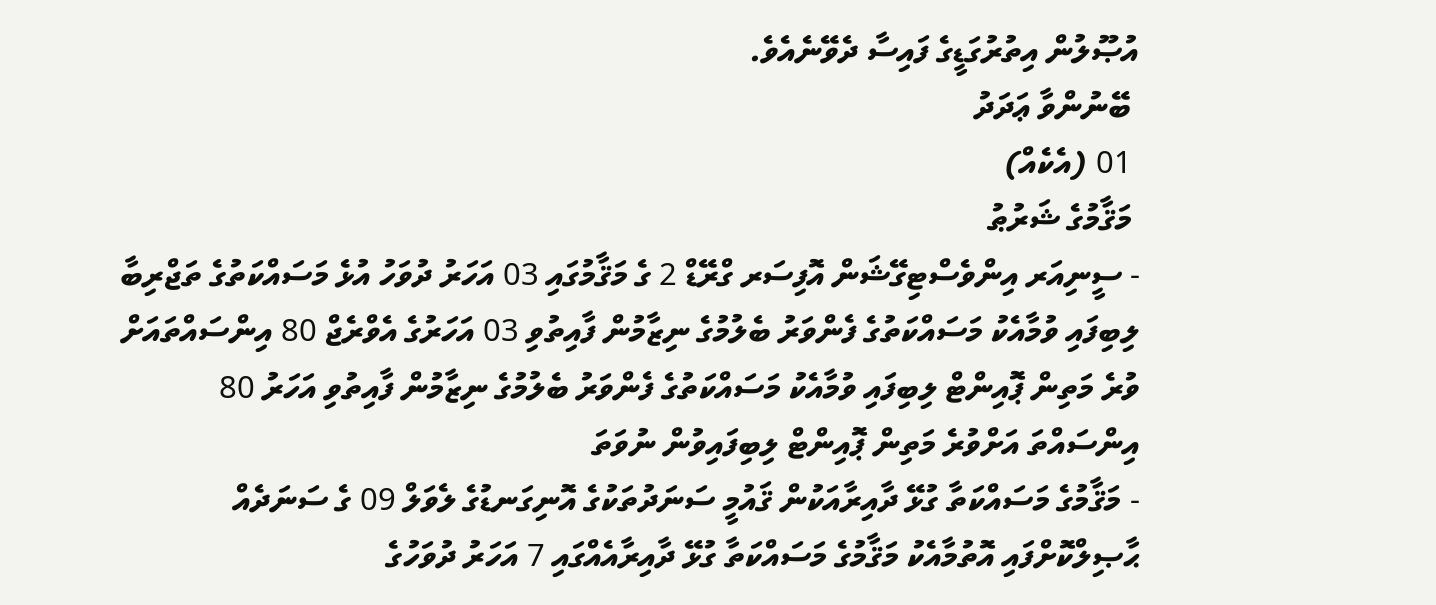އުޞޫލުން އިތުރުގަޑީގެ ފައިސާ ދެވޭނެއެވެ.
 ބޭނުންވާ ޢަދަދު
 01 (އެކެއް)
 މަޤާމުގެ ޝަރުޠު
- ސީނިއަރ އިންވެސްޓިގޭޝަން އޮފިސަރ ގްރޭޑް 2 ގެ މަޤާމުގައި 03 އަހަރު ދުވަހު އުޅެ މަސައްކަތުގެ ތަޖްރިބާ ލިބިފައި ވުމާއެކު މަސައްކަތުގެ ފެންވަރު ބެލުމުގެ ނިޒާމުން ފާއިތުވި 03 އަހަރުގެ އެވްރެޖް 80 އިންސައްތައަށް ވުރެ މަތިން ޕޮއިންޓް ލިބިފައި ވުމާއެކު މަސައްކަތުގެ ފެންވަރު ބެލުމުގެ ނިޒާމުން ފާއިތުވި އަހަރު 80 އިންސައްތަ އަށްވުރެ މަތިން ޕޮއިންޓް ލިބިފައިވުން ނުވަތަ
- މަޤާމުގެ މަސައްކަތާ ގުޅޭ ދާއިރާއަކުން ޤައުމީ ސަނަދުތަކުގެ އޮނިގަނޑުގެ ލެވަލް 09 ގެ ސަނަދެއް  ޙާޞިލްކޮށްފައި އޮތުމާއެކު މަޤާމުގެ މަސައްކަތާ ގުޅޭ ދާއިރާއެއްގައި 7 އަހަރު ދުވަހުގެ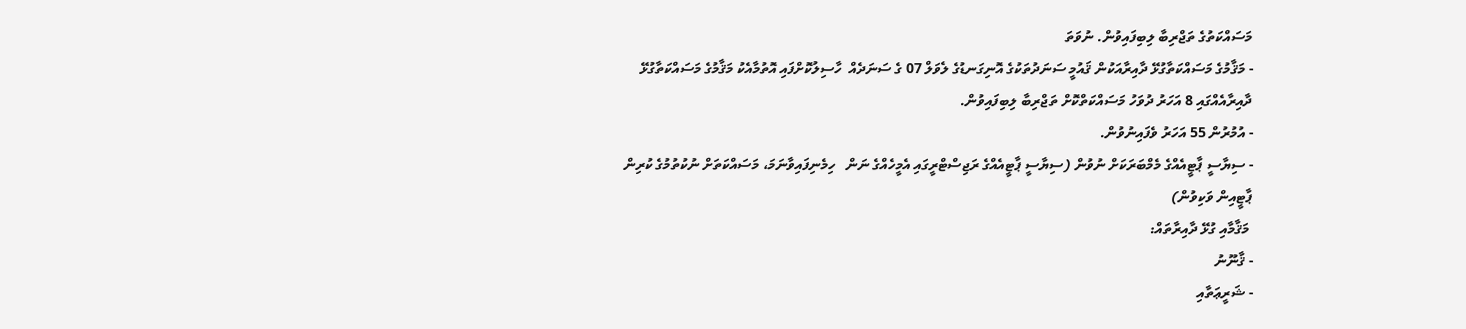މަސައްކަތުގެ ތަޖްރިބާ ލިބިފައިވުން. ނުވަތަ
- މަޤާމުގެ މަސައްކަތާގުޅޭ ދާއިރާއަކުން ޤައުމީ ސަނަދުތަކުގެ އޮނިގަނޑުގެ ލެވަލް 07 ގެ ސަނަދެއް  ހާސިލުކޮށްފައި އޮތުމާއެކު މަޤާމުގެ މަސައްކަތާގުޅޭ ދާއިރާއެއްގައި 8 އަހަރު ދުވަހު މަސައްކަތްކޮށް ތަޖްރިބާ ލިބިފައިވުން.
- އުމުރުން 55 އަހަރު ވެފައިނުވުން.
- ސިޔާސީ ޕާޓީއެއްގެ މެމްބަރަކަށް ނުވުން (ސިޔާސީ ޕާޓީއެއްގެ ރަޖިސްޓްރީގައި އެމީހެއްގެ ނަން   ހިމެނިފައިވާނަމަ، މަސައްކަތަށް ނުކުތުމުގެ ކުރިން ޕާޓީއިން ވަކިވުން)
 މަޤާމާއި ގުޅޭ ދާއިރާތައް:
- ޤާނޫނު
- ޝަރީޢަތާއި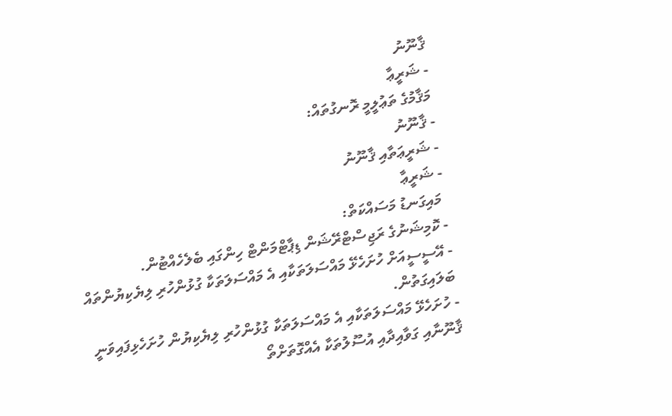ޤާނޫނު
- ޝަރީޢާ
މަޤާމުގެ ތަޢުލީމީ ރޮނގުތައް:
- ޤާނޫނު
- ޝަރީޢަތާއި ޤާނޫނު
- ޝަރީޢާ
 މައިގަނޑު މަސައްކަތް:
- ކޮމިޝަނުގެ ރަޖިސްޓްރޭޝަން ޑިޕާޓްމަންޓް ހިންގައި ބެލެހެއްޓުން.
- އޭސީސީއަށް ހުށަހެޅޭ މައްސަލަތަކާއި އެ މައްސަލަތަކާ ގުޅުންހުރި ލިޔެކިޔުންތައް ބަލައިގަތުން.
- ހުށަހެޅޭ މައްސަލަތަކާއި އެ މައްސަލަތަކާ ގުޅުންހުރި ލިޔެކިޔުން ހުށަހެޅިފައިވަނީ ޤާނޫނާއި ގަވާއިދާއި އުސޫލުތަކާ އެއްގޮތަށްތޯ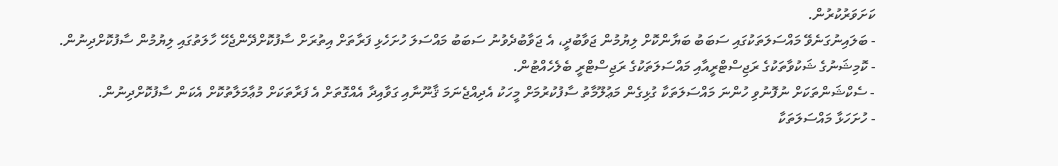ކަށަވަރުކުރުން.
- ބަލައިނުގަނެވޭ މައްސަލަތަކުގައި ސަބަބު ބަޔާންކޮށް ލިޔުމުން ޖަވާބުދީ، އެ ޖަވާބުދެވުނު ސަބަބު މައްސަލަ ހުށަހެޅި ފަރާތަށް އިތުރަށް ސާފުކޮށްދޭންޖެހޭ ހާލަތުގައި ލިޔުމުން ސާފުކޮށްދިނުން.
- ކޮމިޝަނުގެ ޝަކުވާތަކުގެ ރަޖިސްޓްރީއާއި މައްސަލަތަކުގެ ރަޖިސްޓްރީ ބެލެހެއްޓުން.
- ސެކްޝަންތަކަށް ނުފޮނުވި ހުންނަ މައްސަލަތަކާ ގުޅިގެން މަޢުލޫމާތު ސާފުކުރުމަށް މީހަކު އެދިއްޖެނަމަ ޤާނޫނާއި ގަވާއިދާ އެއްގޮތަށް އެ ފަރާތަކަށް މުޢާމަލާތުކޮށް އެކަން ސާފުކޮށްދިނުން.
- ހުށަހަޅާ މައްސަލަތަކާ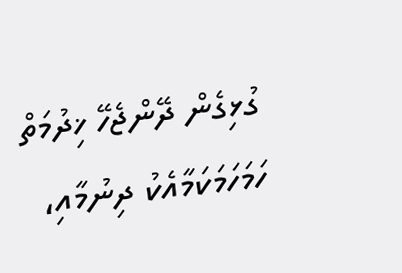ގުޅިގެން ދޭންޖެހޭ ޚިދުމަތް ހަމަހަމަކަމާއެކު ދިނުމާއި،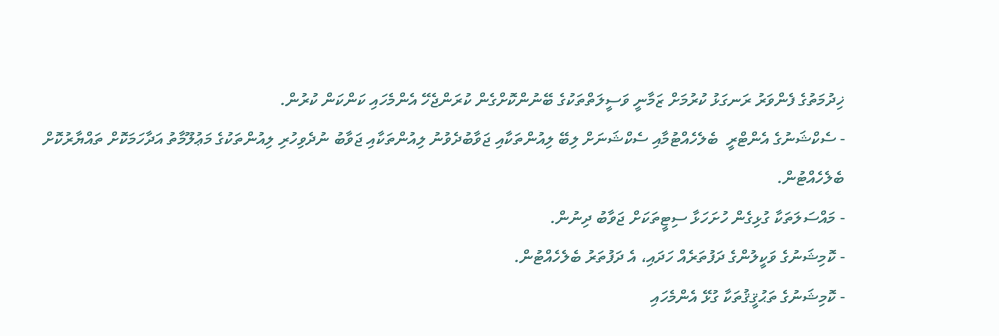ޚިދުމަތުގެ ފެންވަރު ރަނގަޅު ކުރުމަށް ޒަމާނީ ވަސީލަތްތަކުގެ ބޭނުންކޮށްގެން ކުރަންޖެހޭ އެންމެހައި ކަންކަން ކުރުން.
- ސެކްޝަނުގެ އެންޓްރީ  ބެލެހެއްޓުމާއި ސެކްޝަނަށް ލިބޭ ލިއުންތަކާއި ޖަވާބުދެވުނު ލިއުންތަކާއި ޖަވާބު ނުދެވިހުރި ލިއުންތަކުގެ މަޢުލޫމާތު އަދާހަމަކޮށް ތައްޔާރުކޮށް ބެލެހެއްޓުން.
- މައްސަލަތަކާ ގުޅިގެން ހުށަހަޅާ ސިޓީތަކަށް ޖަވާބު ދިނުން.
- ކޮމިޝަނުގެ ވަކީލުންގެ ދަފުތަރެއް ހަދައި، އެ ދަފުތަރު ބެލެހެއްޓުން.
- ކޮމިޝަނުގެ ތަޙުޤީޤުތަކާ ގުޅޭ އެންމެހައި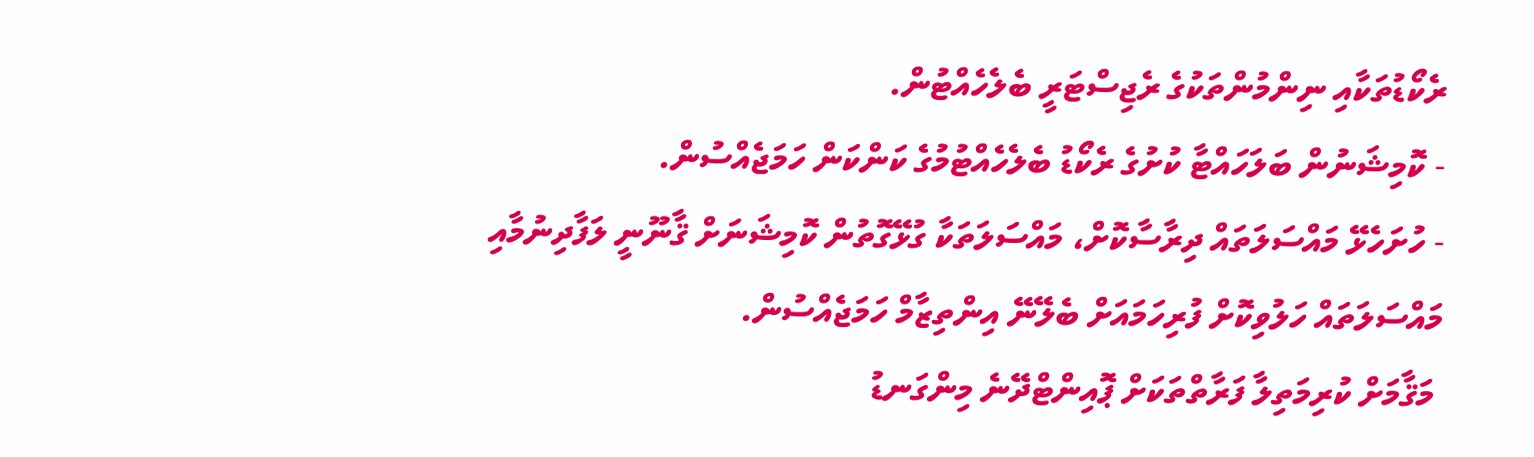ރެކޯޑުތަކާއި ނިންމުންތަކުގެ ރެޖިސްޓަރީ ބެލެހެއްޓުން.
- ކޮމިޝަނުން ބަލަހައްޓާ ކުށުގެ ރެކޯޑު ބެލެހެއްޓުމުގެ ކަންކަން ހަމަޖެއްސުން.
- ހުށަހެޅޭ މައްސަލަތައް ދިރާސާކޮށް، މައްސަލަތަކާ ގުޅޭގޮތުން ކޮމިޝަނަށް ޤާނޫނީ ލަފާދިނުމާއި މައްސަލަތައް ހަލުވިކޮށް ފުރިހަމައަށް ބެލޭނޭ އިންތިޒާމް ހަމަޖެއްސުން.
 މަޤާމަށް ކުރިމަތިލާ ފަރާތްތަކަށް ޕޮއިންޓްދޭނެ މިންގަނޑު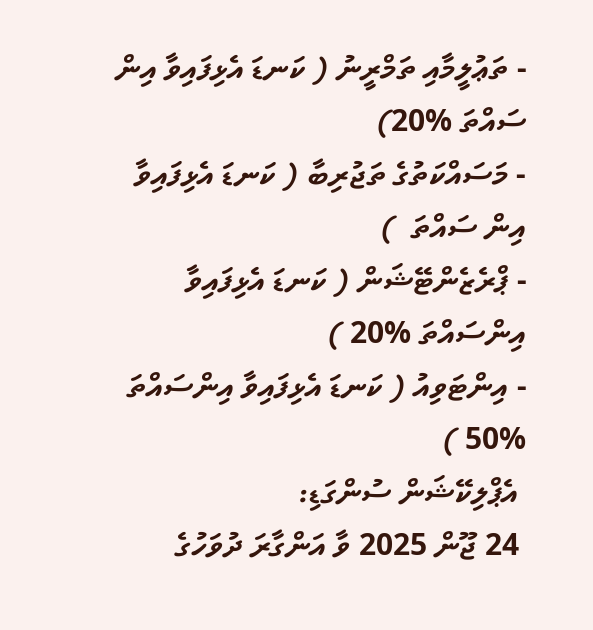- ތަޢުލީމާއި ތަމްރީނު ( ކަނޑަ އެޅިފައިވާ އިން ސައްތަ %20)
- މަސައްކަތުގެ ތަޖުރިބާ ( ކަނޑަ އެޅިފައިވާ އިން ސައްތަ  )
- ޕްރެޒެންޓޭޝަން ( ކަނޑަ އެޅިފައިވާ އިންސައްތަ %20 )
- އިންޓަވިއު ( ކަނޑަ އެޅިފައިވާ އިންސައްތަ %50 )
 އެޕްލިކޭޝަން ސުންގަޑި:
 24 ޖޫން 2025 ވާ އަންގާރަ ދުވަހުގެ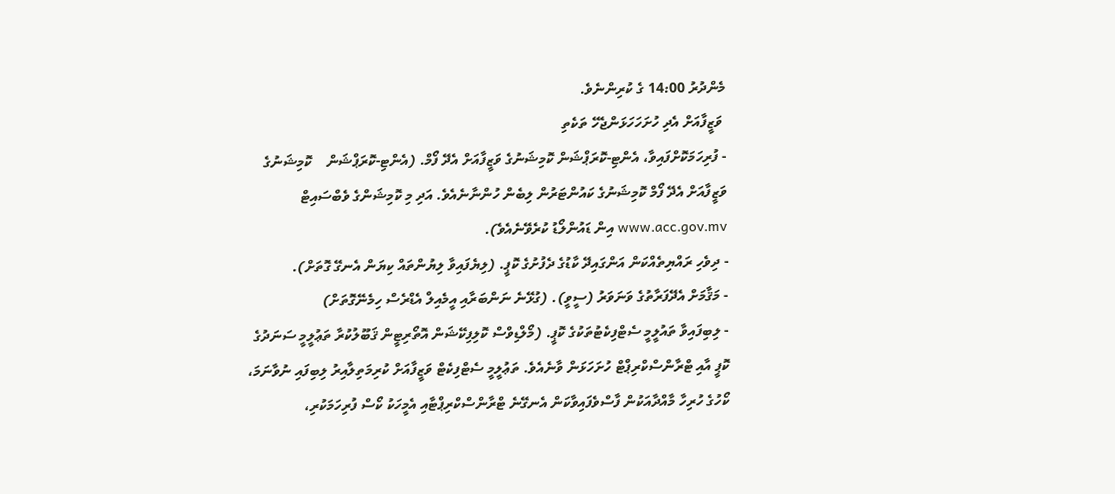މެންދުރު 14:00 ގެ ކުރިންނެވެ.
 ވަޒީފާއަށް އެދި ހުށަހަހަޅަންޖެހޭ ތަކެތި
- ފުރިހަމަކޮށްފައިވާ، އެންޓި-ކޮރަޕްޝަން ކޮމިޝަނުގެ ވަޒީފާއަށް އެދޭ ފޯމް. (އެންޓި-ކޮރަޕްޝަން    ކޮމިޝަނުގެ ވަޒީފާއަށް އެދޭ ފޯމް ކޮމިޝަނުގެ ކައުންޓަރުން ލިބެން ހުންނާނެއެވެ. އަދި މި ކޮމިޝަންގެ ވެބްސައިޓް www.acc.gov.mv އިން ޑައުންލޯޑު ކުރެވޭނެއެވެ).
- ދިވެހި ރައްޔިތެއްކަން އަންގައިދޭ ކާޑުގެ ދެފުށުގެ ކޮޕީ. (ލިޔެފައިވާ ލިޔުންތައް ކިޔަން އެނގޭ ގޮތަށް).
- މަޤާމަށް އެދޭފަރާތުގެ ވަނަވަރު (ސީވީ). (ގުޅޭނެ ނަންބަރާއި އީމެއިލް އެޑްރެސް ހިމެނޭގޮތަށް)
- ލިބިފައިވާ ތައުލީމީ ސެޓްފިކެޓުތަކުގެ ކޮޕީ. (މޯލްޑިވްސް ކޮލިފިކޭޝަން އޮތޯރިޓީން ޤަބޫލުކުރާ ތަޢުލީމީ ސަނަދުގެ ކޮޕީ އާއި ޓްރާންސްކްރިޕްޓް ހުށަހަޅަން ވާނެއެވެ. ތަޢުލީމީ ސެޓްފިކެޓް ވަޒީފާއަށް ކުރިމަތިލާއިރު ލިބިފައި ނުވާނަމަ، ކޯހުގެ ހުރިހާ މާއްދާއަކުން ފާސްވެފައިވާކަން އެނގޭނެ ޓްރާންސްކްރިޕްޓާއި އެމީހަކު ކޯސް ފުރިހަމަކުރި،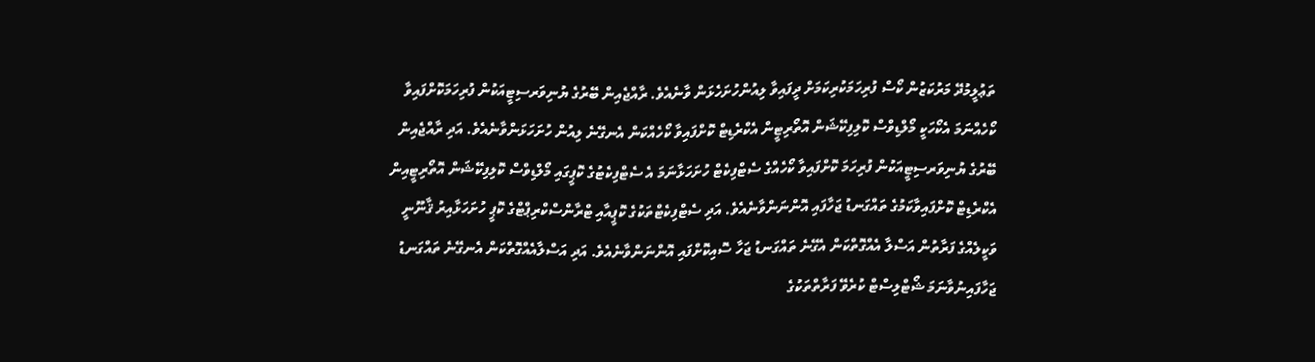ތަޢުލީމުދޭ މަރުކަޒުން ކޯސް ފުރިހަމަކުރިކަމަށް ދީފައިވާ ލިއުންހުށަހެޅަން ވާނެއެވެ. ރާއްޖެއިން ބޭރުގެ ޔުނިވަރސިޓީއަކުން ފުރިހަމަކޮށްފައިވާ ކޯހެއްނަމަ އެކޯހަކީ މޯލްޑިވްސް ކޮލިފިކޭޝަން އޮތޯރިޓީން އެކްރެޑިޓް ކޮށްފައިވާ ކޯހެއްކަން އެނގޭނެ ލިއުން ހުށަހަޅަންވާނެއެވެ. އަދި ރާއްޖެއިން ބޭރުގެ ޔުނިވަރސިޓީއަކުން ފުރިހަމަ ކޮށްފައިވާ ކޯހެއްގެ ސެޓްފިކެޓް ހުށަހަޅާނަމަ އެ ސެޓްފިކެޓުގެ ކޮޕީގައި މޯލްޑިވްސް ކޮލިފިކޭޝަން އޮތޯރިޓީއިން އެކްރެޑިޓް ކޮށްފައިވާކަމުގެ ތައްގަނޑު ޖަހާފައި އޮންނަންވާނެއެވެ. އަދި ސެޓްފިކެޓްތަކުގެ ކޮޕީއާއި ޓްރާންސްކްރިޕްޓްގެ ކޮޕީ ހުށަހަޅާއިރު ޤާނޫނީ ވަކީލެއްގެ ފަރާތުން އަސްލާ އެއްގޮތްކަން އެގޭނެ ތައްގަނޑު ޖަހާ ސޮއިކޮށްފައި އޮންނަންވާނެއެވެ. އަދި އަސްލާއެއްގޮތްކަން އެނގޭނެ ތައްގަނޑު ޖަހާފައިނުވާނަމަ ޝޯޓްލިސްޓް ކުރެވޭ ފަރާތްތަކުގެ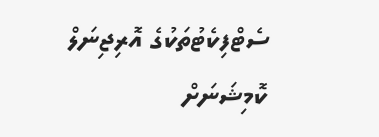ސެޓްފިކެޓުތަކުގެ އޮރިޖިނަލް ކޮމިޝަނަށް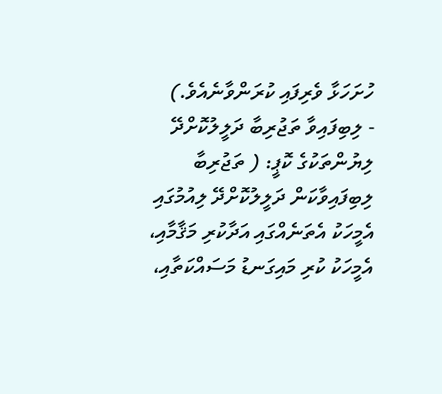ހުށަހަޅާ ވެރިފައި ކުރަންވާނެއެވެ.)
- ލިބިފައިވާ ތަޖުރިބާ ދަލީލުކޮށްދޭ ލިޔުންތަކުގެ ކޮޕީ: ( ތަޖުރިބާ ލިބިފައިވާކަން ދަލީލުކޮށްދޭ ލިއުމުގައި އެމީހަކު އެތަނެއްގައި އަދާކުރި މަޤާމާއި، އެމީހަކު ކުރި މައިގަނޑު މަސައްކަތާއި،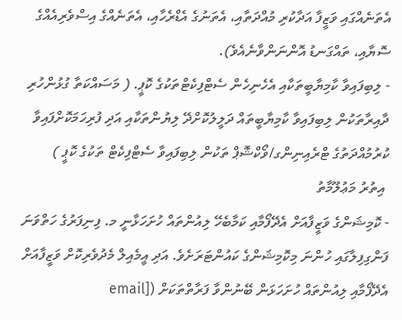އެތަނެއްގައި ވަޒީފާ އަދާކުރި މުއްދަތާއި، އެތަނުގެ އެޑްރެހާއި، އެތަނެއްގެ އިސްވެރިއެއްގެ ސޮޔާއި، ތައްގަނޑު އޮންނަންވާނެއެވެ).
- ލިބިފައިވާ ކާމިޔާބީތަކާއި އެހެނިހެން ސެޓްފިކެޓްތަކުގެ ކޮޕީ. ( މަސައްކަތާ ގުޅުންހުރި ދާއިރާތަކުން ލިބިފައިވާ ކާމިޔާބީތައް ދަލީލުކޮށްދޭ ލިޔުންތަކާއި އަދި ފުރިހަމަކޮށްފައިވާ ކުރުމުއްދަތުގެ ޓްރެއިނިންގ/ވޯކްޝޮޕް ތަކުން ލިބިފައިވާ ސެޓްފިކެޓް ތަކުގެ ކޮޕީ )
 އިތުރު މަޢުލޫމާތު
- ކޮމިޝަންގެ ވަޒީފާއަށް އެދޭފޯމާއި ކަމާބެހޭ ލިއުންތައް ހުށަހަޅާނީ މ. ފިނިފަރުގެ ހަތްވަނަ ފަންގިފިލާގައި ހުންނަ މިކޮމިޝަންގެ ކައުންޓަރަށެވެ. އަދި އީމެއިލް މެދުވެރިކޮށް ވަޒީފާއަށް އެދޭފޯމާއި ލިއުންތައް ހުށަހަޅަން ބޭނުންވާ ފަރާތްތަކަށް ([email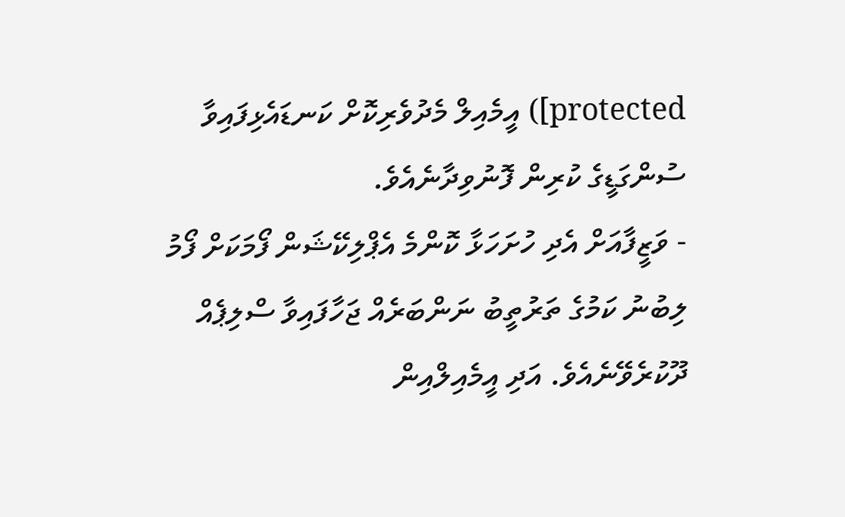protected]) އީމެއިލް މެދުވެރިކޮށް ކަނޑައެޅިފައިވާ ސުންގަޑީގެ ކުރިން ފޮނުވިދާނެއެވެ.
- ވަޒީފާއަށް އެދި ހުށަހަޅާ ކޮންމެ އެޕްލިކޭޝަން ފޯމަކަށް ފޯމު ލިބުނު ކަމުގެ ތަރުތީބު ނަންބަރެއް ޖަހާފައިވާ ސްލިޕެއް ދޫކުރެވޭނެއެވެ. އަދި އީމެއިލްއިން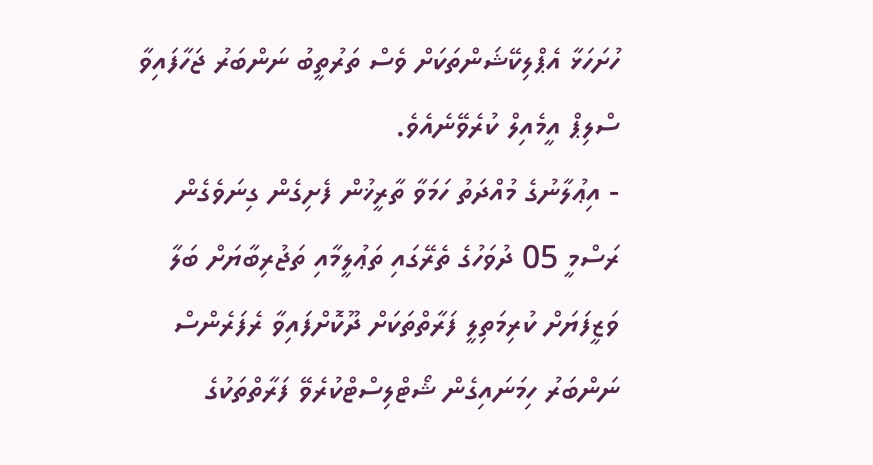ހުށަހަޅާ އެޕްލިކޭޝަންތަކަށް ވެސް ތަރުތީބު ނަންބަރު ޖަހާފައިވާ ސްލިޕް އީމެއިލް ކުރެވޭނެއެވެ.
- އިޢުލާނުގެ މުއްދަތު ހަމަވާ ތާރީޚުން ފެށިގެން ގިނަވެގެން ރަސްމީ 05 ދުވަހުގެ ތެރޭގައި ތަޢުލީމާއި ތަޖުރިބާޔަށް ބަލާ ވަޒީފަޔަށް ކުރިމަތިލީ ފަރާތްތަކަށް ދޫކޮށްފައިވާ ރެފަރެންސް ނަންބަރު ހިމަނައިގެން ޝޯޓްލިސްޓްކުރެވޭ ފަރާތްތަކުގެ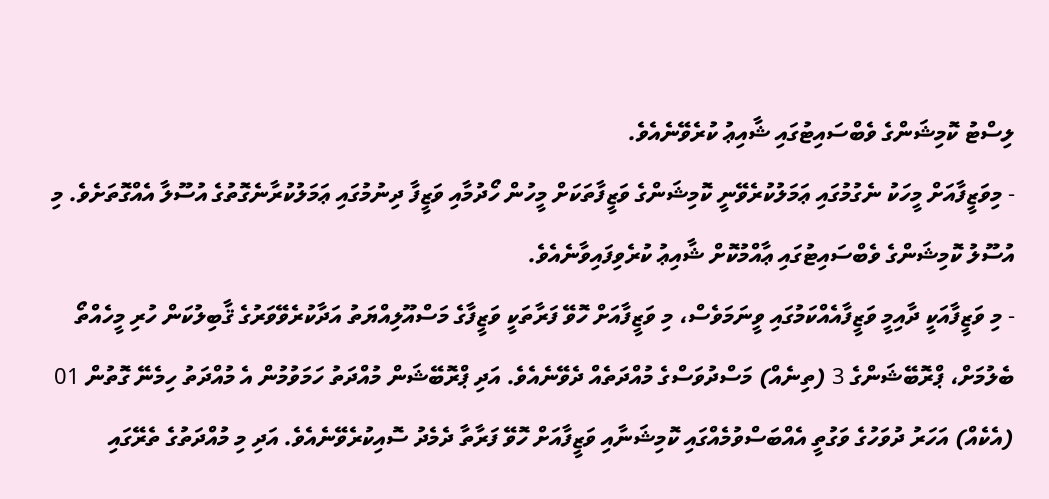ލިސްޓު ކޮމިޝަންގެ ވެބްސައިޓުގައި ޝާއިޢު ކުރެވޭނެއެވެ.
- މިވަޒީފާއަށް މީހަކު ނެގުމުގައި ޢަމަލުކުރެވޭނީ ކޮމިޝަންގެ ވަޒީފާތަކަށް މީހުން ހޯދުމާއި ވަޒީފާ ދިނުމުގައި ޢަމަލުކުރާނެގޮތުގެ އުސޫލާ އެއްގޮތަށެވެ. މި އުސޫލު ކޮމިޝަންގެ ވެބްސައިޓުގައި ޢާއްމުކޮށް ޝާއިޢު ކުރެވިފައިވާނެއެވެ.
- މި ވަޒީފާއަކީ ދާއިމީ ވަޒީފާއެއްކަމުގައި ވީނަމަވެސް، މި ވަޒީފާއަށް ހޮވޭ ފަރާތަކީ ވަޒީފާގެ މަސްއޫލިއްޔަތު އަދާކުރެވޭވަރުގެ ޤާބިލުކަން ހުރި މީހެއްތޯ ބެލުމަށް، ޕްރޮބޭޝަންގެ 3 (ތިނެއް) މަސްދުވަސްގެ މުއްދަތެއް ދެވޭނެއެވެ. އަދި ޕްރޮބޭޝަން މުއްދަތު ހަމަވުމުން އެ މުއްދަތު ހިމެނޭ ގޮތުން 01 (އެކެއް) އަހަރު ދުވަހުގެ ވަގުތީ އެއްބަސްވުމެއްގައި ކޮމިޝަނާއި ވަޒީފާއަށް ހޮވޭ ފަރާތާ ދެމެދު ސޮއިކުރެވޭނެއެވެ. އަދި މި މުއްދަތުގެ ތެރޭގައި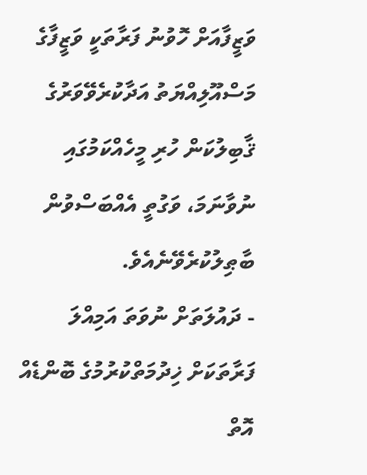ވަޒީފާއަށް ހޮވުނު ފަރާތަކީ ވަޒީފާގެ މަސްއޫލިއްޔަތު އަދާކުރެވޭވަރުގެ ޤާބިލުކަން ހުރި މީހެއްކަމުގައި ނުވާނަމަ، ވަގުތީ އެއްބަސްވުން ބާޠިލުކުރެވޭނެއެވެ.
- ދައުލަތަށް ނުވަތަ އަމިއްލަ ފަރާތަކަށް ޚިދުމަތްކުރުމުގެ ބޮންޑެއް އޮތް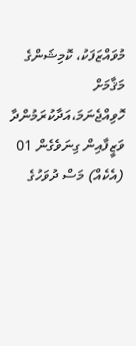މުވައްޒަފަކު، ކޮމިޝަންގެ މަޤާމަށް  ހޮވިއްޖެނަމަ،އަދާކުރަމުންދާ ވަޒީފާއިން ގިނަވެގެން 01 (އެކެއް) މަސް ދުވަހުގެ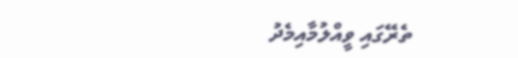ތެރޭގައި ވީއްލުމާއިމެދު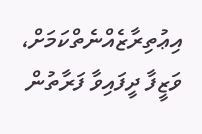އިޢުތިރާޒެއްނެތްކަމަށް، ވަޒީފާ ދީފައިވާ ފަރާތުން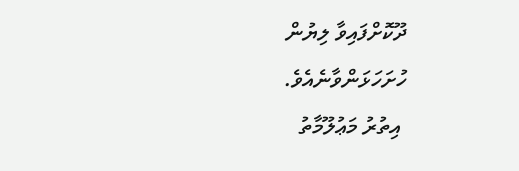ދޫކޮށްފައިވާ ލިޔުން ހުށަހަޅަންވާނެއެވެ.
 އިތުރު މަޢުލޫމާތު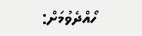ހޯއްދެވުމަށް: